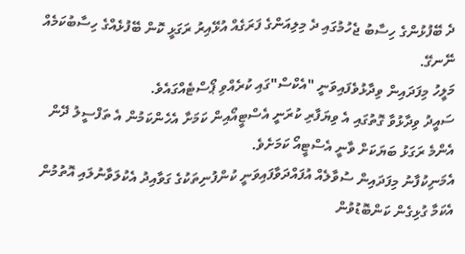ދެ ބޭފުޅުންގެ ހިސާބު ޖެހުމުގައި ދެ މިލިއަންގެ ފަރަގެއް އުޅޭއިރު ރަގަޅީ ކޮން ބޭފުޅެއްގެ ހިސާބުކަމެއް ނޭނގޭ.
މަލީހު މިފަދައިން ވިދާޅުވެފައިވަނީ "އެކްސް"ގައި ކުރެއްވި ޕޯސްޓެއްގައެވެ.
ސައީދު ވިދާޅުވާ ގޮތުގައި އެ ވިޔަފާރި ކުރަނީ އެސްޓީއޯއިން ކަމަށާ އެހެންކަމުން އެ ތަފްސީލު ދޭން އެންމެ ރަގަޅު ބަޔަކަށް ވާނީ އެސްޓީއޯ ކަމަށެވެ.
އެމަނިކުފާނު މިފަދައިން ސުވާލެއް އުފައްދަވާފައިވަނީ ކުންފުނިތަކުގެ ގަވާއިދު އެކުލަވާނުލައި އޮތުމުން އެކަމާ ގުޅިގެން ކަންބޮޑުވުން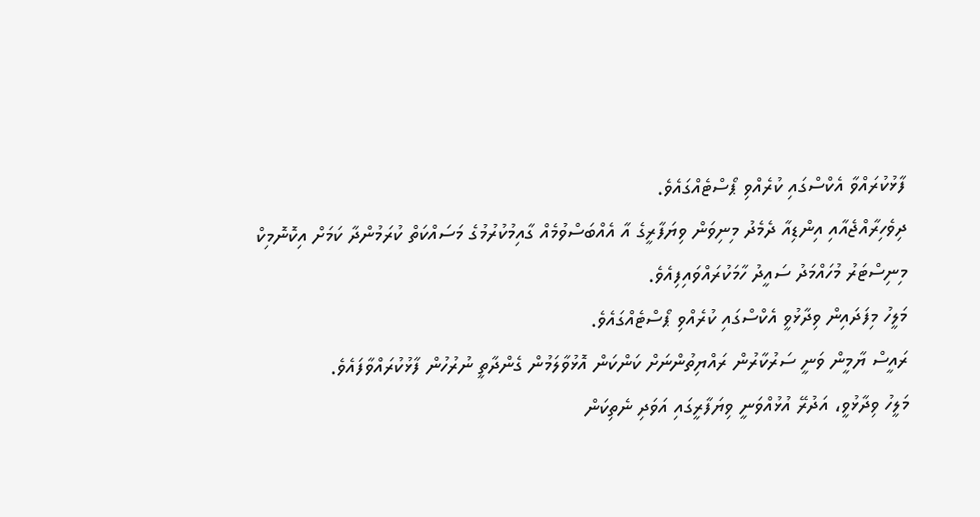ފާޅުކުރައްވާ އެކްސްގައި ކުރެއްވި ޕޯސްޓެއްގައެވެ.
ދިވެހިރާއްޖެއާއި އިންޑިއާ ދެމެދު މިނިވަން ވިޔަފާރީގެ އާ އެއްބަސްވުމެއް ގާއިމުކުރުމުގެ މަސައްކަތް ކުރަމުންދާ ކަމަށް އިކޮނޮމިކް މިނިސްޓަރު މުހައްމަދު ސައީދު ހާމަކުރައްވައިފިއެވެ.
މަލީހު މިފަދައިން ވިދާޅުވީ އެކްސްގައި ކުރެއްވި ޕޯސްޓެއްގައެވެ.
ރައީސް ޔާމީން ވަނީ ސަރުކާރުން ރައްޔިތުންނަށް ކަންކަން އޮޅުވާލަމުން ގެންދާތީ ނުރުހުން ފާޅުކުރައްވާފައެވެ.
މަލީހު ވިދާޅުވީ، އަދުރޭ އުޅުއްވަނީ ވިޔަފާރީގައި އަވަދި ނެތިކަން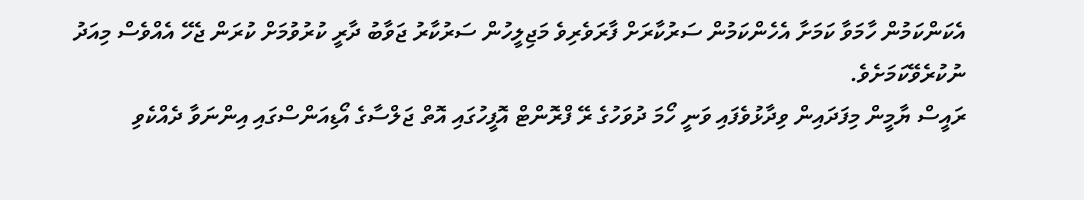އެކަންކަމުން ހާމަވާ ކަމަށާ އެހެންކަމުން ސަރުކާރަށް ފާރަވެރިވެ މަޖިލީހުން ސަރުކާރު ޖަވާބު ދާރީ ކުރުވުމަށް ކުރަން ޖެހޭ އެއްވެސް މިއަދު ނުކުރެވޭކަމަށެވެ.
ރައީސް ޔާމީން މިފަދައިން ވިދާޅުވެފައި ވަނީ ހޯމަ ދުވަހުގެ ރޭ ފްރޮންޓް އޮފީހުގައި އޮތް ޖަލްސާގެ އޯޑިއަންސްގައި އިންނަވާ ދެއްކެވި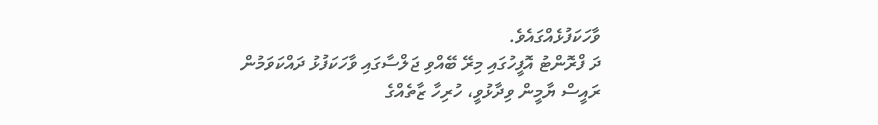ވާހަކަފުޅެއްގައެވެ.
ދަ ފްރޮންޓު އޮފީހުގައި މިރޭ ބޭއްވި ޖަލްސާގައި ވާހަކަފުޅު ދައްކަވަމުން ރައީސް ޔާމީން ވިދާޅުވީ، ހުރިހާ ޒާތެއްގެ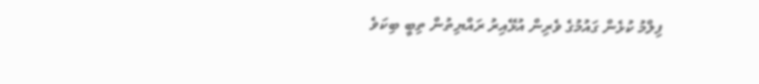ފިލްމު ކުޅެން ގައުމުގެ ވެރިން އުޅޭއިރު ރައްޔިތުން ތިބީ ބިކަވެ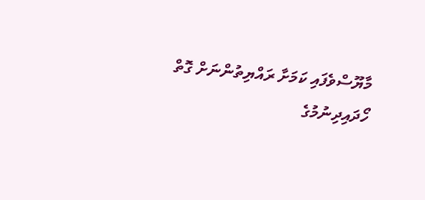މާޔޫސްވެފައި ކަމަށާ ރައްޔިތުންނަށް ގޮތް ހޯދައިދިނުމުގެ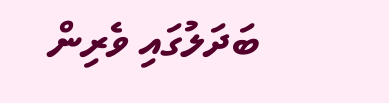ބަދަލުގައި ވެރިން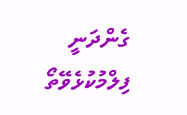ގެންދަނީ ފިލްމުކުޅެވޭތޯ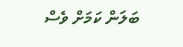ބަލަން ކަމަށް ވެސް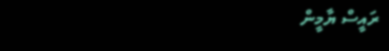ރައީސް ޔާމީން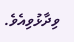ވިދާޅުވިއެވެ.